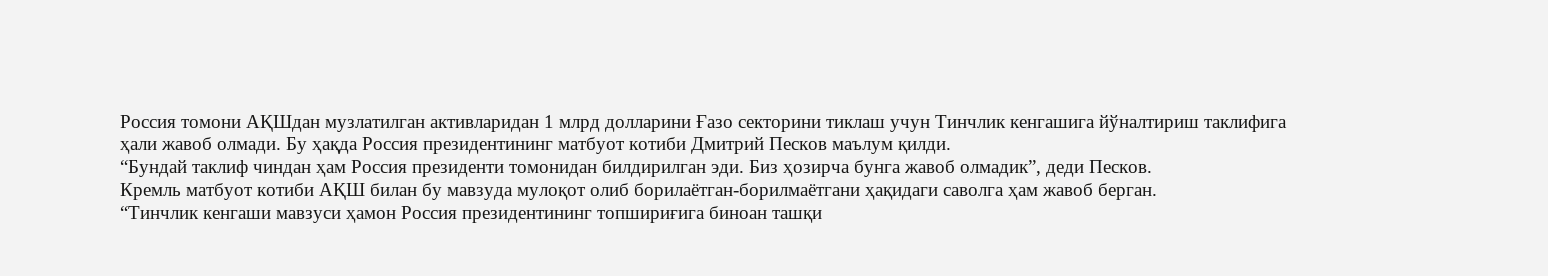Россия томони АҚШдан музлатилган активларидан 1 млрд долларини Ғазо секторини тиклаш учун Тинчлик кенгашига йўналтириш таклифига ҳали жавоб олмади. Бу ҳақда Россия президентининг матбуот котиби Дмитрий Песков маълум қилди.
“Бундай таклиф чиндан ҳам Россия президенти томонидан билдирилган эди. Биз ҳозирча бунга жавоб олмадик”, деди Песков.
Кремль матбуот котиби АҚШ билан бу мавзуда мулоқот олиб борилаётган-борилмаётгани ҳақидаги саволга ҳам жавоб берган.
“Тинчлик кенгаши мавзуси ҳамон Россия президентининг топшириғига биноан ташқи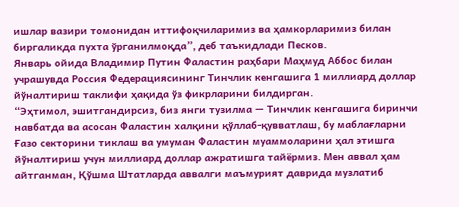ишлар вазири томонидан иттифоқчиларимиз ва ҳамкорларимиз билан биргаликда пухта ўрганилмоқда”, деб таъкидлади Песков.
Январь ойида Владимир Путин Фаластин раҳбари Маҳмуд Аббос билан учрашувда Россия Федерациясининг Тинчлик кенгашига 1 миллиард доллар йўналтириш таклифи ҳақида ўз фикрларини билдирган.
“Эҳтимол, эшитгандирсиз, биз янги тузилма — Тинчлик кенгашига биринчи навбатда ва асосан Фаластин халқини қўллаб-қувватлаш, бу маблағларни Ғазо секторини тиклаш ва умуман Фаластин муаммоларини ҳал этишга йўналтириш учун миллиард доллар ажратишга тайёрмиз. Мен аввал ҳам айтганман, Қўшма Штатларда аввалги маъмурият даврида музлатиб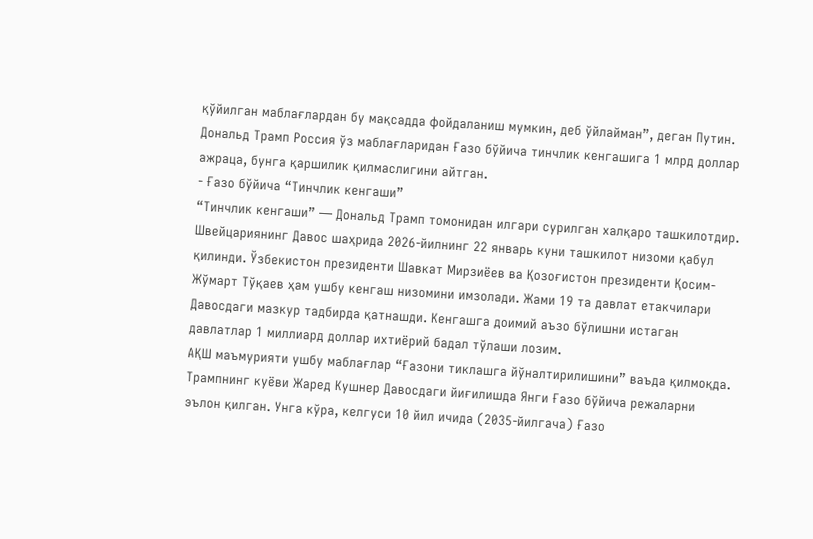қўйилган маблағлардан бу мақсадда фойдаланиш мумкин, деб ўйлайман”, деган Путин.
Дональд Трамп Россия ўз маблағларидан Ғазо бўйича тинчлик кенгашига 1 млрд доллар ажраца, бунга қаршилик қилмаслигини айтган.
- Ғазо бўйича “Тинчлик кенгаши”
“Тинчлик кенгаши” — Дональд Трамп томонидан илгари сурилган халқаро ташкилотдир. Швейцариянинг Давос шаҳрида 2026-йилнинг 22 январь куни ташкилот низоми қабул қилинди. Ўзбекистон президенти Шавкат Мирзиёев ва Қозоғистон президенти Қосим-Жўмарт Тўқаев ҳам ушбу кенгаш низомини имзолади. Жами 19 та давлат етакчилари Давосдаги мазкур тадбирда қатнашди. Кенгашга доимий аъзо бўлишни истаган давлатлар 1 миллиард доллар ихтиёрий бадал тўлаши лозим.
АҚШ маъмурияти ушбу маблағлар “Ғазони тиклашга йўналтирилишини” ваъда қилмоқда. Трампнинг куёви Жаред Кушнер Давосдаги йиғилишда Янги Ғазо бўйича режаларни эълон қилган. Унга кўра, келгуси 10 йил ичида (2035-йилгача) Ғазо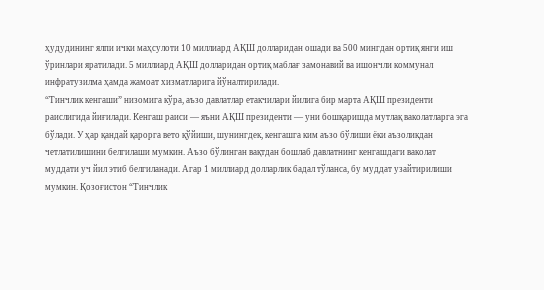ҳудудининг ялпи ички маҳсулоти 10 миллиард АҚШ долларидан ошади ва 500 мингдан ортиқ янги иш ўринлари яратилади. 5 миллиард АҚШ долларидан ортиқ маблағ замонавий ва ишончли коммунал инфратузилма ҳамда жамоат хизматларига йўналтирилади.
“Тинчлик кенгаши” низомига кўра, аъзо давлатлар етакчилари йилига бир марта АҚШ президенти раислигида йиғилади. Кенгаш раиси — яъни АҚШ президенти — уни бошқаришда мутлақ ваколатларга эга бўлади. У ҳар қандай қарорга вето қўйиши, шунингдек, кенгашга ким аъзо бўлиши ёки аъзоликдан четлатилишини белгилаши мумкин. Аъзо бўлинган вақтдан бошлаб давлатнинг кенгашдаги ваколат муддати уч йил этиб белгиланади. Агар 1 миллиард долларлик бадал тўланса, бу муддат узайтирилиши мумкин. Қозоғистон “Тинчлик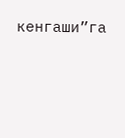кенгаши”га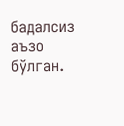бадалсиз аъзо бўлган.